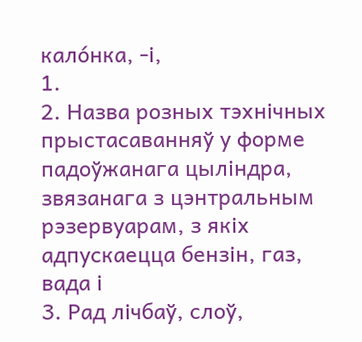кало́нка, -і,
1.
2. Назва розных тэхнічных прыстасаванняў у форме падоўжанага цыліндра, звязанага з цэнтральным рэзервуарам, з якіх адпускаецца бензін, газ, вада і
3. Рад лічбаў, слоў,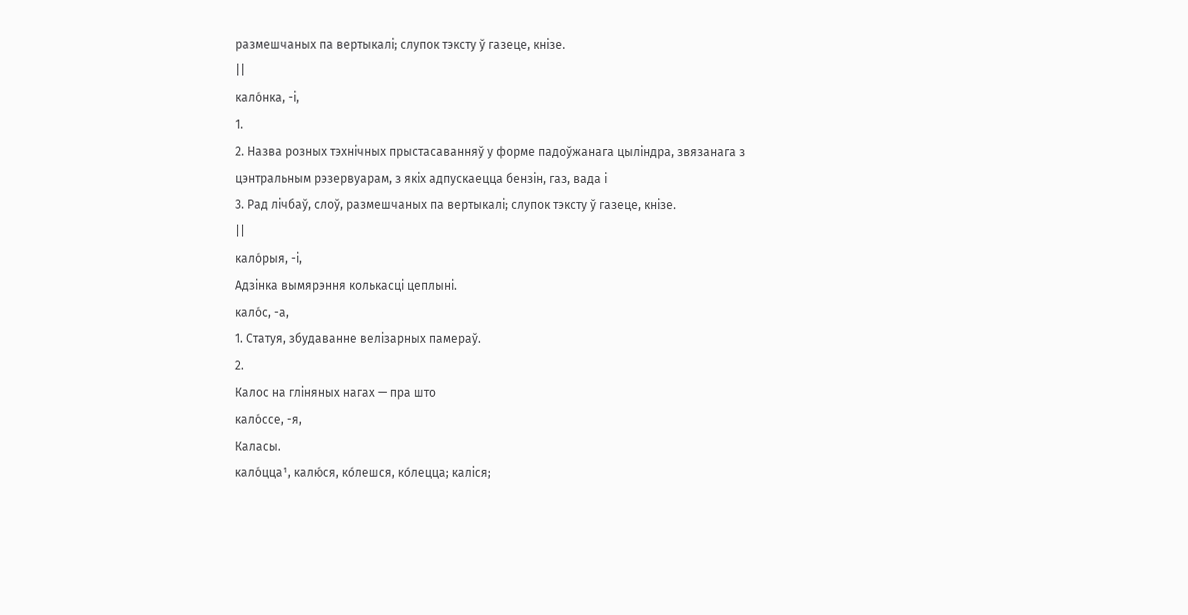размешчаных па вертыкалі; слупок тэксту ў газеце, кнізе.
||
кало́нка, -і,
1.
2. Назва розных тэхнічных прыстасаванняў у форме падоўжанага цыліндра, звязанага з цэнтральным рэзервуарам, з якіх адпускаецца бензін, газ, вада і
3. Рад лічбаў, слоў, размешчаных па вертыкалі; слупок тэксту ў газеце, кнізе.
||
кало́рыя, -і,
Адзінка вымярэння колькасці цеплыні.
кало́с, -а,
1. Статуя, збудаванне велізарных памераў.
2.
Калос на гліняных нагах — пра што
кало́ссе, -я,
Каласы.
кало́цца¹, калю́ся, ко́лешся, ко́лецца; каліся;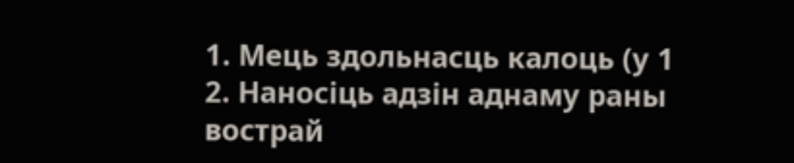1. Мець здольнасць калоць (у 1
2. Наносіць адзін аднаму раны вострай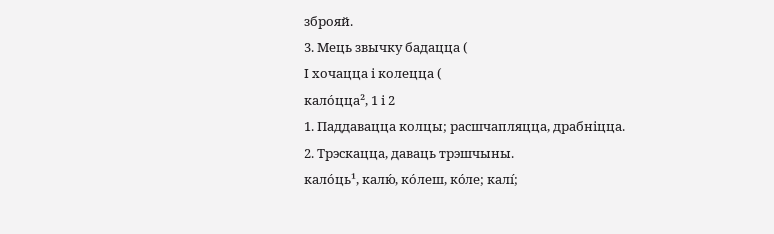зброяй.
3. Мець звычку бадацца (
І хочацца і колецца (
кало́цца², 1 і 2
1. Паддавацца колцы; расшчапляцца, драбніцца.
2. Трэскацца, даваць трэшчыны.
кало́ць¹, калю́, ко́леш, ко́ле; калі́;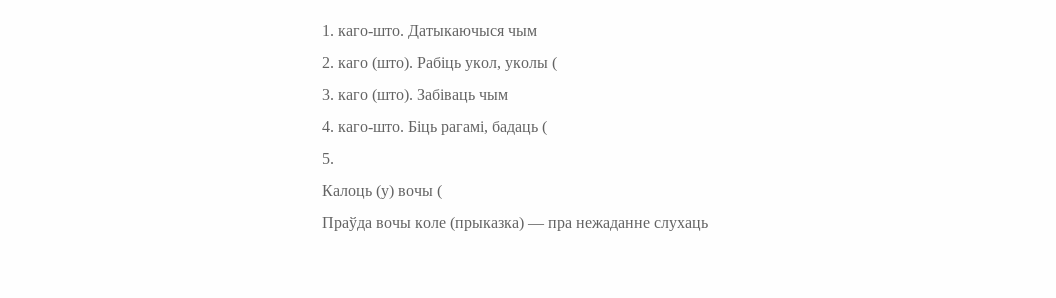1. каго-што. Датыкаючыся чым
2. каго (што). Рабіць укол, уколы (
3. каго (што). Забіваць чым
4. каго-што. Біць рагамі, бадаць (
5.
Калоць (у) вочы (
Праўда вочы коле (прыказка) — пра нежаданне слухаць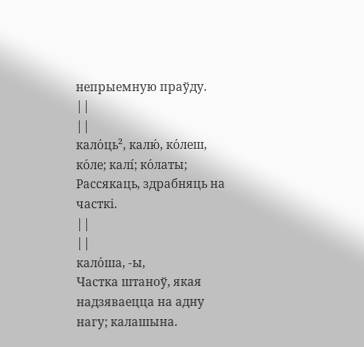непрыемную праўду.
||
||
кало́ць², калю́, ко́леш, ко́ле; калі́; ко́латы;
Рассякаць, здрабняць на часткі.
||
||
кало́ша, -ы,
Частка штаноў, якая надзяваецца на адну нагу; калашына.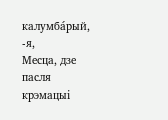калумба́рый, -я,
Месца, дзе пасля крэмацыі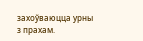захоўваюцца урны з прахам.